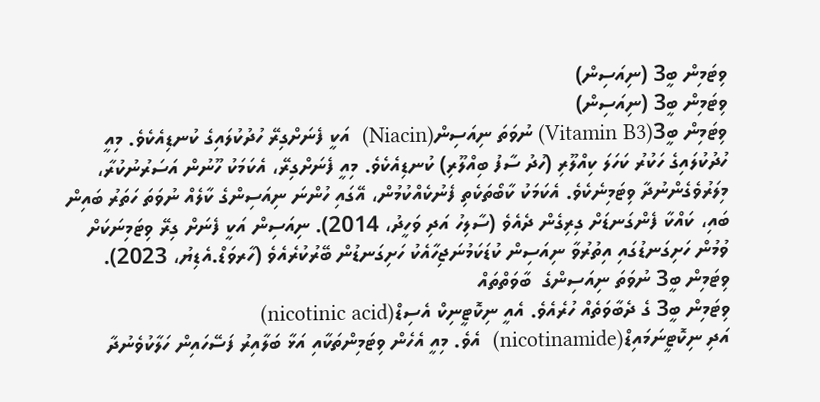ވިޓަމިން ބީ3 (ނިއަސިން)
ވިޓަމިން ބީ3 (ނިއަސިން)
ވިޓަމިން ބީ3(Vitamin B3) ނުވަތަ ނިއަސިން(Niacin)  އަކީ ފެނަށްގިރޭ ހުދުކުލައިގެ ކުނޑިއެކެވެ. މިއީ ހުދުކުލައިގެ ހަކުރު ކަހަލަ ކިއްލޫރި (ހުދު ސާފު ބިއްލޫރި) ކުނޑިއެކެވެ. މިއީ ފެނަށްގިރޭ، އެކަމަކު ހޫނުން އަސަރުނުކުރާ، މިލަރުވެގެންނުދާ ވިޓަމިނެކެވެ. އެކަމަކު ކާބޯތަކެތި ފެނުކެއްކުމުން، އޭގައި ހުންނަ ނިއަސިންގެ ކާލެއް ނުވަތަ ހަތަރު ބައިން ބައި، ކައްކާ ފެންގަނޑަށް ގިރިގެން ދެއެވެ (ސާލިހު އަދި ވަހީދު، 2014). ނިއަސިން އަކީ ފެނަށް ގިރޭ ވިޓަމިނަކަށް ވުމުން ހަށިގަނޑުގައި އިތުރުވާ ނިއަސިން ކުޑަކަމުނަޖިހާއެކު ހަށިގަނޑުން ބޭރުކުރެއެވެ (ހާރވަޑް.އެޑިޔު، 2023).
ވިޓަމިން ބީ3 ނުވަތަ ނިއަސިންގެ  ބާވަތްތައް
ވިޓަމިން ބީ3 ގެ ދެބާވަތެއް ހުރެއެވެ. އެއީ ނިކޮޓީނިކް އެސިޑް(nicotinic acid)
އަދި ނިކޮޓީނަމައިޑް(nicotinamide)  އެވެ. މިއީ އެހެން ވިޓަމިންތަކާއި އަޅާ ބަލާއިރު ފަސޭހައިން ހަލާކުވެނުދާ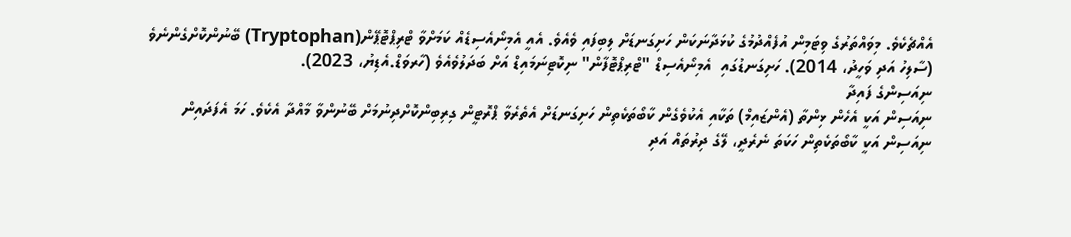އެއްޗެކެވެ. މިވައްތަރުގެ ވިޓަމިން އުފެއްދުމުގެ ކުޅަދާނަކަން ހަށިގަނޑަށް ލިބިފައި ވެއެވެ. އެއީ އެމިނޯއެސިޑެއް ކަމަށްވާ ޓްރިޕްޓޮޕޭން(Tryptophan) ބޭނުންކޮށްގެންނެވެ (ސާލިހު އަދި ވަހީދު، 2014). ހަށިގަނޑުގައި  އެމިނޯއެސިޑް "ޓްރިޕްޓޮފާން" ނިކޮޓިނަމައިޑް އަށް ބަދަލުވެއެވެ (ހާރވަޑް.އެޑިޔު، 2023).
ނިއަސިންގެ ފައިދާ
ނިއަސިން އަކީ އެހެން ޅިންތާ (އެންޒައިމް) ތަކާއި އެކުވެގެން ކާބޯތަކެތިން ހަށިގަނޑަށް އެތެރެވާ ޕްރޮޓީން ގިރިބިންކޮށްދިނުމަށް ބޭނުންވާ މާއްދާ އެކެވެ. ހަމަ އެފަދައިން ނިއަސިން އަކީ ކާބޯތަކެތިން ހަކަތަ ނެރެދީ، ލޭގެ ދިރުތައް އަދި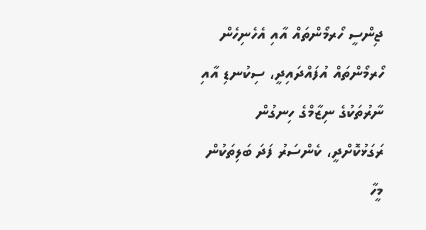ޖިންސީ ހޯރމޯންތައް އާއި އެހެނިހެން ހޯރމޯންތައް އުފައްދައިދީ، ސިކުނޑި އާއި ނާރުތަކުގެ ނިޒާމްގެ ހިނގުން ރަގަޅުކޮށްދީ، ކެންސަރު ފަދަ ބަލިތަކުން މީހާ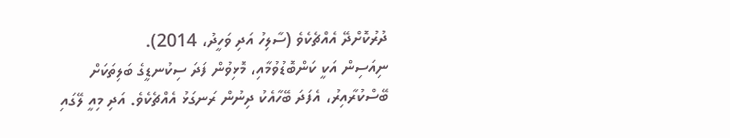ދުރުކޮށްދޭ އެއްޗެކެވެ (ސާލިހު އަދި ވަހީދު، 2014).
ނިއަސިން އަކީ ކަންބޮޑުވުމާއި، މޮޅިވުން ފަދަ ސިކުނޑީގެ ބަލިތަކަށް ބޭސްކުރާއިރު، އެފަދަ ބޭހާއެކު ދިނުން ރަނގަޅު އެއްޗެކެވެ. އަދި މިއީ ލޭގައި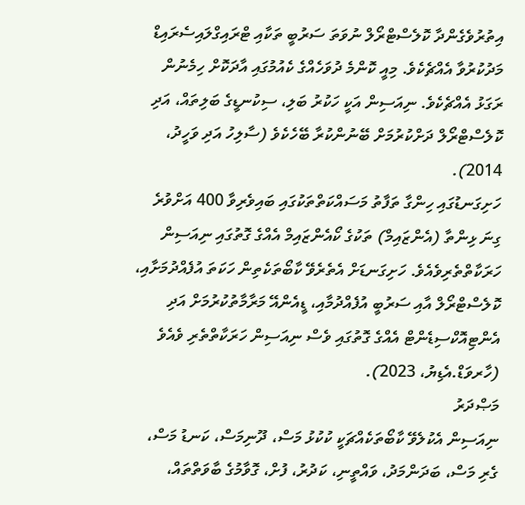އިތުރުވެގެންދާ ކޮލެސްޓްރޯލް ނުވަތަ ސަރުބީ ތަކާއި ޓްރައިގްލައިސެރައިޑް މަދުކުރުވާ އެއްޗެކެވެ. މިއީ ކޮންމެ ދުވަހެއްގެ ކެއުމުގައި އާދަކޮށް ހިމެނުން ރަގަޅު އެއްޗެކެވެ. ނިއަސިން އަކީ ހަކުރު ބަލި، ސިކުނޑީގެ ބަލިތައް، އަދި ކޮލެސްޓްރޯލް ދަށްކުރުމަށް ބޭނުންކުރާ ބޭހެކެވެ (ސާލިހު އަދި ވަހީދު، 2014).
ހަށިގަނޑުގައި ހިންގާ ތަފާތު މަސައްކަތްތަކުގައި ބައިވެރިވާ 400 އަށްވުރެ ގިނަ ޅިންތާ (އެންޒައިމް) ތަކުގެ ކޯއެންޒައިމް އެއްގެ ގޮތުގައި ނިއަސިން ހަރަކާތްތެރިވެއެވެ. ހަށިގަނޑަށް އެތެރެވޭ ކާބޯތަކެތިން ހަކަތަ އުފެއްދުމަށާއި، ކޮލެސްޓްރޯލް އާއި ސަރުބީ އުފެއްދުމާއި، ޑީއެންއޭ މަރާމާތުކުރުމަށް އަދި އެންޓިއޮކްސިޑެންޓް އެއްގެ ގޮތުގައި ވެސް ނިއަސިން ހަރަކާތްތެރި ވެއެވެ (ހާރވަޑް.އެޑިޔު، 2023).
މަޞްދަރު
ނިއަސިން އެކުލެވޭ ކާބޯތަކެއްޗަކީ ކުކުޅު މަސް، ދޫނިމަސް، ކަނޑު މަސް، ގެރި މަސް، ބަދަންމަދު، ވައްތީނި، ކަދުރު، ފުށް، ގޮވާމުގެ ބާވަތްތައް،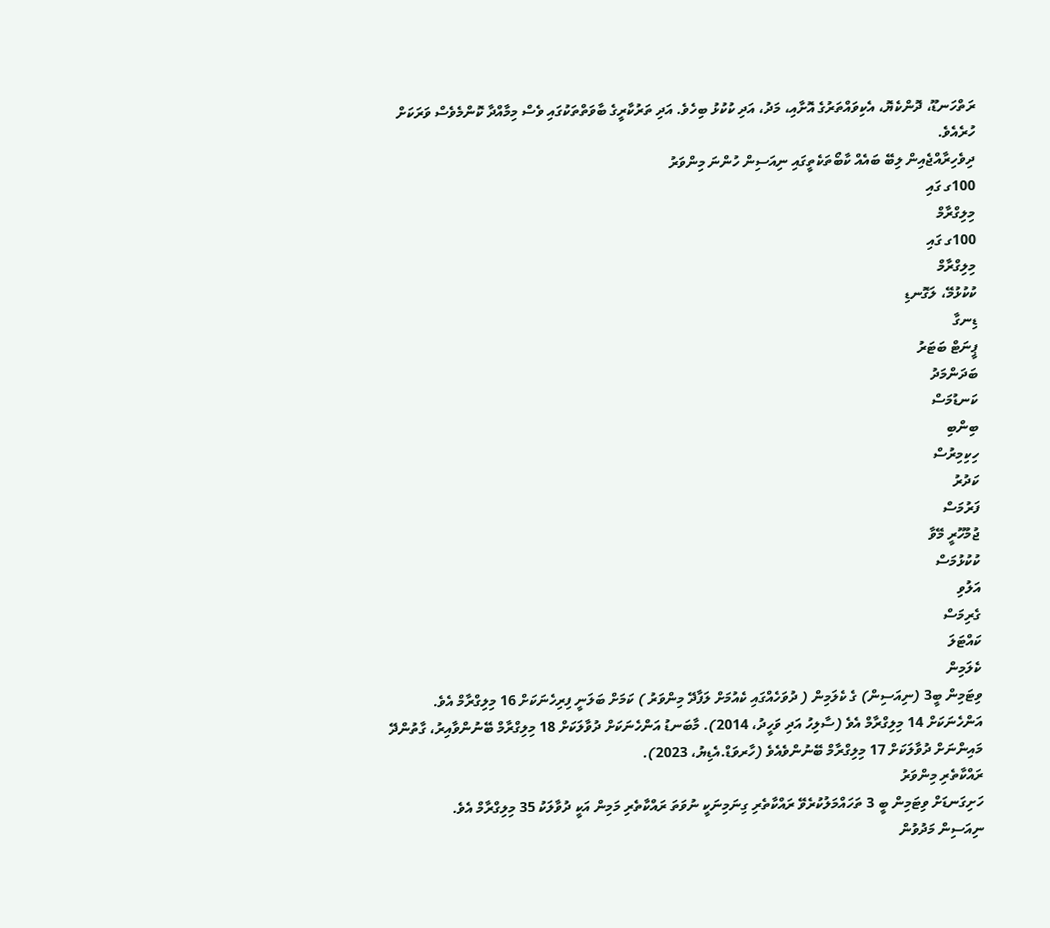ރަތްހަނޑޫ، ދޮންކެޔޮ، އެކިވައްތަރުގެ އޮށާއި، މަދު، އަދި ކުކުޅު ބިހެވެ. އަދި ތަރުކާރީގެ ބާވަތްތަކުގައި ވެސް މިމާއްދާ ކޮންމެވެސް ވަރަކަށް ހުރެއެވެ.
ދިވެހިރާއްޖެއިން ލިބޭ ބައެއް ކާބޯތަކެތީގައި ނިއަސިން ހުންނަ މިންވަރު
100ގ ގައި
މިލިގްރާމް
100ގ ގައި
މިލިގްރާމް
ކުކުޅުމޭ، ލަގޮނޑި
ޑިނގާ
ޕީނަޓް ބަޓަރު
ބަދަންމަދު
ކަނޑުމަސް
ބިންބި
ހިކިމިރުސް
ކަދުރު
ފަރުމަސް
ޖުމުހޫރީ މޭވާ
ކުކުޅުމަސް
އަލުވި
ގެރިމަސް
ކައްޓަލަ
ކެލަމިން
ވިޓަމިން ބީ3 (ނިއަސިން) ގެ ކެލަމިން ( ދުވަހެއްގައި ކެއުމަށް ލަފާދޭ މިންވަރު ) ކަމަށް ބަލަނީ ފިރިހެނަކަށް 16 މިލިގްރާމް އެވެ. އަންހެނަކަށް 14 މިލިގްރާމް އެވެ (ސާލިހު އަދި ވަހީދު، 2014). މާބަނޑު އަންހެނަކަށް ދުވާލަކަށް 18 މިލިގްރާމް ބޭނުންވާއިރު، ގާތުންދޭ މައިންނަށް ދުވާލަކަށް 17 މިލިގްރާމް ބޭނުންވެއެވެ (ހާރވަޑް.އެޑިޔު، 2023).
ރައްކާތެރި މިންވަރު
ހަށިގަނޑަށް ވިޓަމިން ބީ 3 ތަހައްމަލުކުރެވޭ ރައްކާތެރި ގިނަމިނަކީ ނުވަތަ ރައްކާތެރި މަމިން އަކީ ދުވާލަކު 35 މިލިގްރާމް އެވެ.
ނިއަސިން މަދުވުން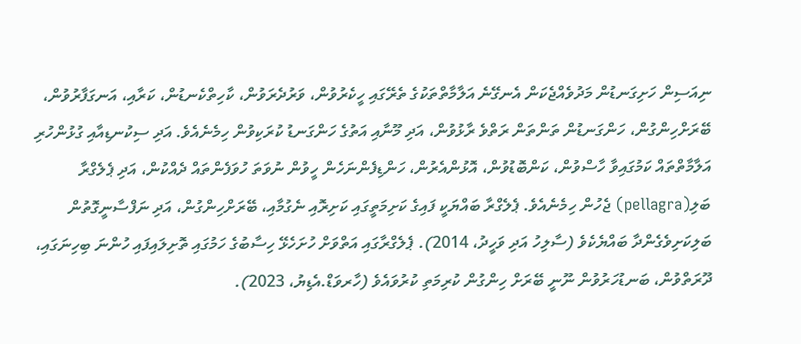ނިއަސިން ހަށިގަނޑުން މަދުވެއްޖެކަން އެނގޭނެ އަލާމާތްތަކުގެ ތެރޭގައި ހީކެރުވުން، ވަރުދެރަވުން، ކާހިތްކެނޑުން، ކަރާއި، އަނގަފާރުވުން، ބޭރަށްހިންގުން، ހަންގަނޑުން ތަންތަން ރަތްވެ ރާޅުވުން، އަދި މޫނާއި އަތުގެ ހަންގަނޑު ކުރަކިވުން ހިމެނެއެވެ. އަދި ސިކުނޑިއާއި ގުޅުންހުރި އަލާމާތްތައް ކަމުގައިވާ ހާސްވުން، ކަންބޮޑުވުން، އޮޅުންއެރުން، ހަންޑިފެންނަހެން ހީވުން ނުވަތަ ހުވަފެންތައް ދެއްކުން، އަދި ޕެލެގްރާ ބަލި(pellagra) ޖެހުން ހިމެނެއެވެ. ޕެލެގްރާ ބައްޔަކީ ފައިގެ ކަށިމަތީގައި ކަށިރޮއި ނެގުމާއި، ބޭރަށްހިންގުން، އަދި ނަފްސާނީގޮތުން ބަލިކަށިވެގެންދާ ބައްޔެކެވެ (ސާލިހު އަދި ވަހީދު، 2014). ޕެލެގްރާގައި އަތްވަށް ހުށަހެޅޭ ހިސާބުގެ ހަމުގައި ތޮށިލައިފައި ހުންނަ ބިހިނަގައި، ދޫރަތްވުން، ބަނޑުހަރުވުން ނޫނީ ބޭރަށް ހިންގުން ކުރިމަތި ކުރުވައެވެ (ހާރވަޑް.އެޑިޔު، 2023).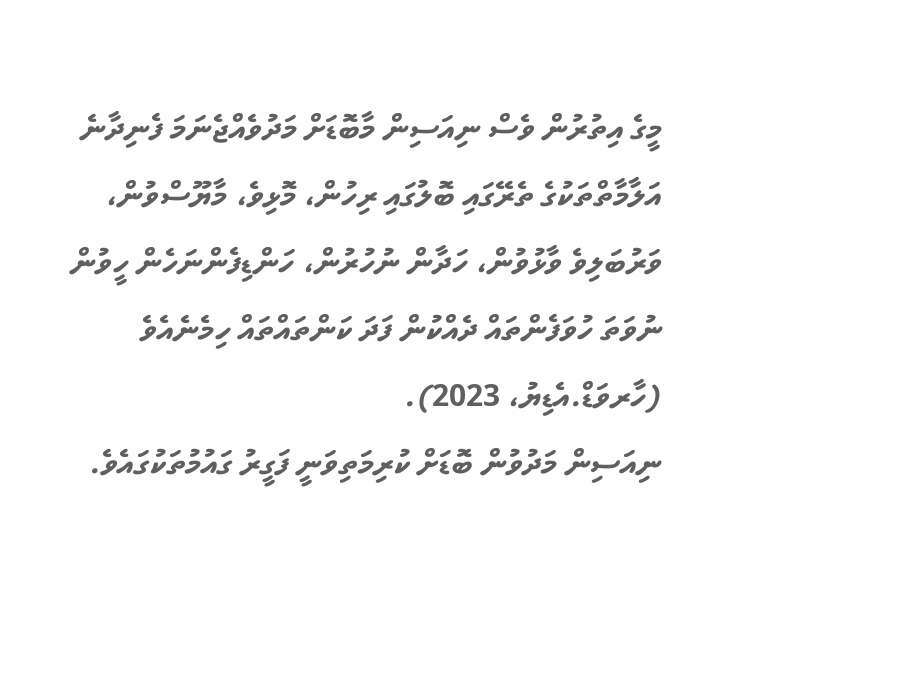މީގެ އިތުރުން ވެސް ނިއަސިން މާބޮޑަށް މަދުވެއްޖެނަމަ ފެނިދާނެ އަލާމާތްތަކުގެ ތެރޭގައި ބޮލުގައި ރިހުން، މޮޅިވެ، މާޔޫސްވުން، ވަރުބަލިވެ ވާޅުވުން، ހަދާން ނުހުރުން، ހަންޑިފެންނަހެން ހީވުން ނުވަތަ ހުވަފެންތައް ދެއްކުން ފަދަ ކަންތައްތައް ހިމެނެއެވެ (ހާރވަޑް.އެޑިޔު، 2023).
ނިއަސިން މަދުވުން ބޮޑަށް ކުރިމަތިވަނީ ފަގީރު ގައުމުތަކުގައެވެ.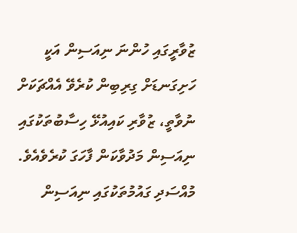ޒުވާރީގައި ހުންނަ ނިއަސިން އަކީ ހަށިގަނޑަށް ގިރިބިން ކުރެވޭ އެއްޗަކަށް ނުވާތީ، ޒުވާރި ކައިއުޅޭ ހިސާބުތަކުގައި ނިއަސިން މަދުވާކަން ފާހަގަ ކުރެވެއެވެ. މުއްސަދި ގައުމުތަކުގައި ނިއަސިން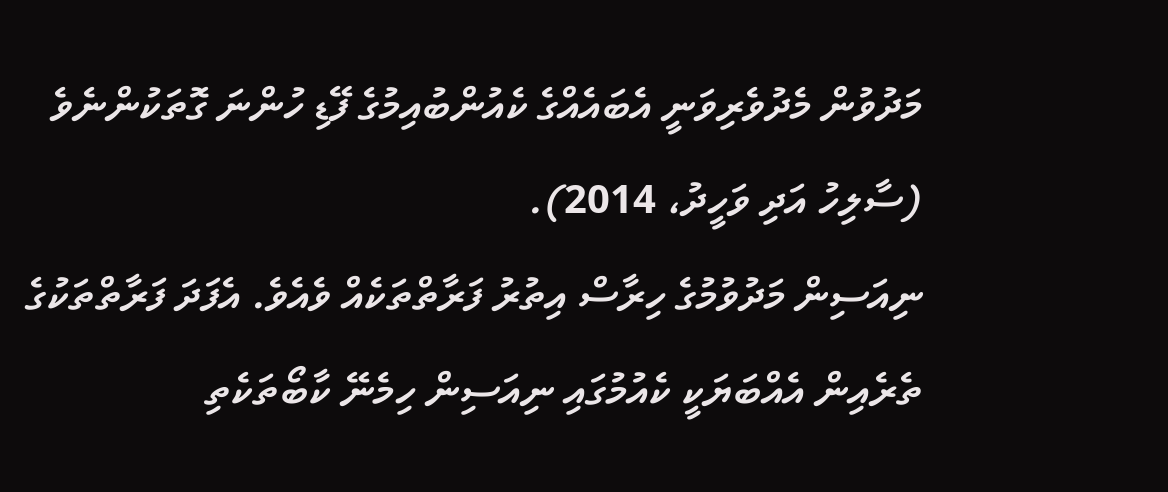މަދުވުން މެދުވެރިވަނީ އެބައެއްގެ ކެއުންބުއިމުގެ ފޭޑި ހުންނަ ގޮތަކުންނެވެ (ސާލިހު އަދި ވަހީދު، 2014).
ނިއަސިން މަދުވުމުގެ ހިރާސް އިތުރު ފަރާތްތަކެއް ވެއެވެ. އެފަދަ ފަރާތްތަކުގެ ތެރެއިން އެއްބަޔަކީ ކެއުމުގައި ނިއަސިން ހިމެނޭ ކާބޯތަކެތި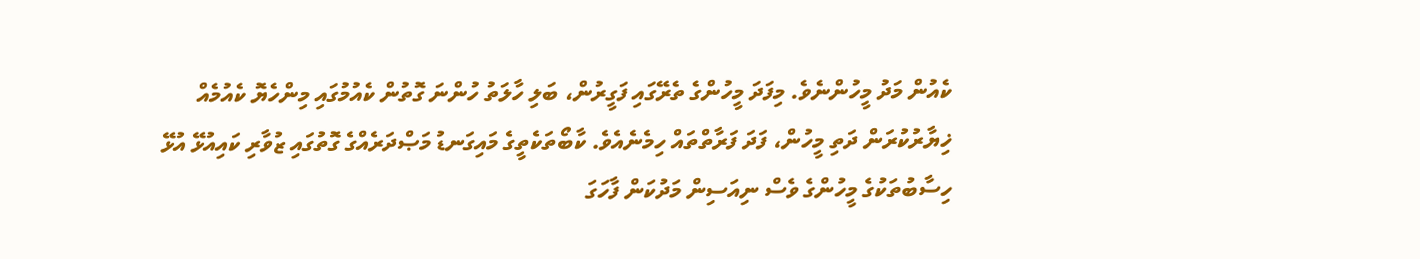ކެއުން މަދު މީހުންނެވެ. މިފަދަ މީހުންގެ ތެރޭގައި ފަގީރުން، ބަލި ހާލަތު ހުންނަ ގޮތުން ކެއުމުގައި މިންހެޔޮ ކެއުމެއް ޚިޔާރުކުރަން ދަތި މީހުން، ފަދަ ފަރާތްތައް ހިމެނެއެވެ. ކާބޯތަކެތީގެ މައިގަނޑު މަޞްދަރެއްގެ ގޮތުގައި ޒުވާރި ކައިއުޅޭ އުޅޭ ހިސާބުތަކުގެ މީހުންގެ ވެސް ނިއަސިން މަދުކަން ފާހަގަ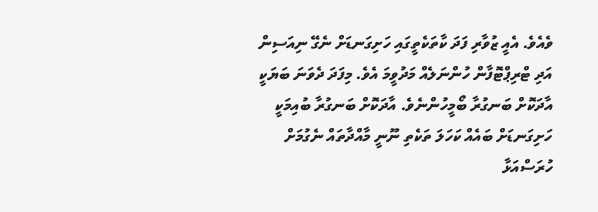ވެއެވެ. އެއީ ޒުވާރި ފަދަ ކާތަކެތީގައި ހަށިގަނޑަށް ނެގޭ ނިއަސިން އަދި ޓްރިޕްޓޮފާން ހުންނަލެއް މަދުވީމަ އެވެ. މިފަދަ ދެވަނަ ބަޔަކީ އާދަކޮށް ބަނގުރާ ބޯމީހުންނެވެ. އާދަކޮށް ބަނގުރާ ބުއިމަކީ ހަށިގަނޑަށް ބައެއް ކަހަލަ ތަކެތި ނޫނީ މާއްދާތައް ނެގުމަށް ހުރަސްއަޅާ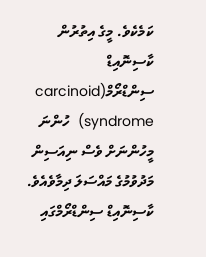ކަމެކެވެ. މީގެ އިތުރުން ކާސިނޮއިޑް ސިންޑްރޯމް(carcinoid syndrome)  ހުންނަ މީހުންނަށް ވެސް ނިއަސިން މަދުވުމުގެ މައްސަލަ ދިމާވެއެވެ. ކާސިނޮއިޑް ސިންޑްރޯމްގައި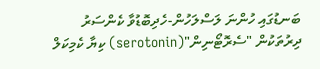ބަނޑުގައި ހުންނަ ލަސްލަހުން-ހެދިބޮޑުވާ ކެންސަރު ދިރުތަކުން "ސެރޮޓޯނިން"(serotonin) ކިޔާ ކެމިކަލް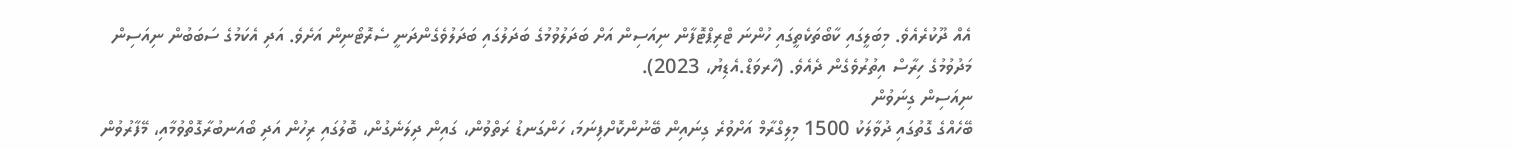އެއް ދޫކުރެއެވެ. މިބަލީގައި ކާބޯތަކެތީގައި ހުންނަ ޓްރިޕްޓޮފާން ނިއަސިން އަށް ބަދަލުވުމުގެ ބަދަލުގައި ބަދަލުވެގެންދަނީ ސެރޮޓޯނިން އަށެވެ. އަދި އެކަމުގެ ސަބަބުން ނިއަސިން މަދުވުމުގެ ހިރާސް އިތުރުވެގެން ދެއެވެ. (ހާރވަޑް.އެޑިޔު، 2023).
ނިއަސިން ގިނަވުން
ބޭހެއްގެ ގޮތުގައި ދުވާލަކު 1500 މިލިގްރާމް އަށްވުރެ ގިނައިން ބޭނުންކޮށްފިނަމަ، ހަންގަނޑު ރަތްވުން، ގައިން ދިލަނެގުން، ބޮލުގައި ރިހުން އަދި ބޯއަނބުރާގޮތްވުމާއި، މޭފާރުވުން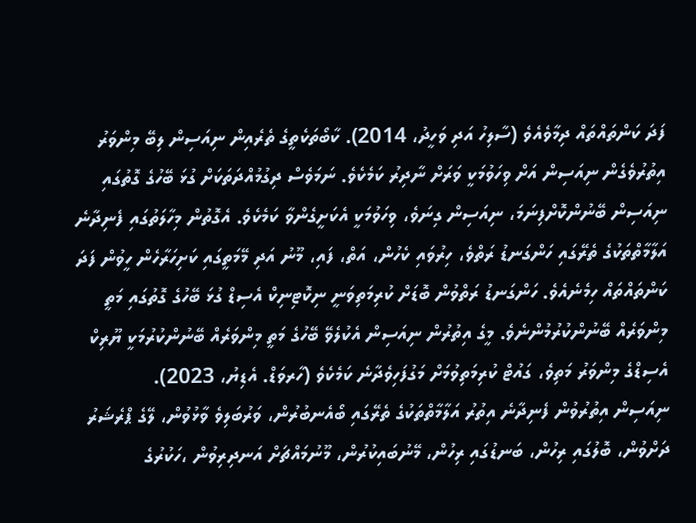ފަދަ ކަންތައްތައް ދިމާވެއެވެ (ސާލިހު އަދި ވަހީދު، 2014). ކާބޯތަކެތީގެ ތެރެއިން ނިއަސިން ލިބޭ މިންވަރު އިތުރުވެގެން ނިއަސިން އަށް ވިހަވުމަކީ ވަރަށް ނާދިރު ކަމެކެވެ. ނަމަވެސް ދިގުމުއްދަތަކަށް ގުޅަ ބޭހުގެ ގޮތުގައި ނިއަސިން ބޭނުންކޮށްފިނަމަ، ނިއަސިން ގިނަވެ، ވިހަވުމަކީ އެކަށީގެންވާ ކަމެކެވެ. އެގޮތުން މިހާލަތުގައި ފެނިދާނެ އަލާމާތްތަކުގެ ތެރޭގައި ހަންގަނޑު ރަތްވެ، ހިރުވައި ކެހުން، އަތް، ފައި، މޫނު އަދި މޭމަތީގައި ކަށިހަރާހެން ހީވުން ފަދަ ކަންތައްތައް ހިމެނެއެވެ. ހަންގަނޑު ރަތްވުން ބޮޑަށް ކުރިމަތިވަނީ ނިކޮޓިނިކް އެސިޑް ގުޅަ ބޭހުގެ ގޮތުގައި މަތީ މިންވަރެއް ބޭނުންކުރުމުންނެވެ. މީގެ އިތުރުން ނިއަސިން އެކުލެވޭ ބޭހުގެ މަތީ މިންވަރެއް ބޭނުންކުރުމަކީ ޔޫރިކް އެސިޑްގެ މިންވަރު މަތިވެ، ގައުޓް ކުރިމަތިވުމަށް މަގުފަހިވެދާނެ ކަމެކެވެ (ހާރވަޑް. އެޑިޔު، 2023).
ނިއަސިން އިތުރުވުން ފެނިދާނެ އިތުރު އަލާމާތްތަކުގެ ތެރޭގައި ބޯއެނބުރުން، ވަރުބަލިވެ ވާޅުވުން، ލޭގެ ޕްރެޝަރު ދަށްވުން، ބޮލުގައި ރިހުން، ބަނޑުގައި ރިހުން، މޭނުބައިކުރުން، މޫނުމައްޗަށް އަނދިރިވުން ،ހަކުރުގެ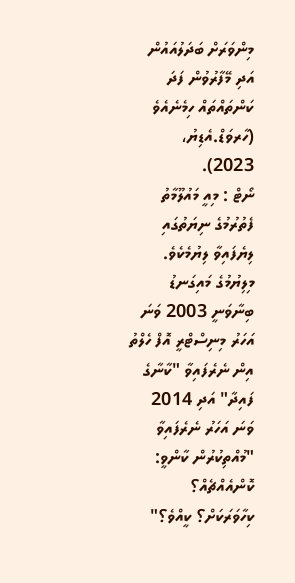މިންވަރަށް ބަދަލުއައުން އަދި މޭފާރުވުން ފަދަ ކަންތައްތައް ހިމެނެއެވެ (ހާރވަޑް.އެޑިޔު، 2023).
ނޯޓް : މިއީ މައުލޫމާތު ފެތުރުމުގެ ނިޔަތުގައި ލިޔެފައިވާ ލިޔުމެކެވެ. މިލިޔުމުގެ މައިގަނޑު ބިނާވަނީ 2003 ވަނަ އަހަރު މިނިސްޓްރީ އޮފް ހެލްތު އިން ނެރެފައިވާ "ކާނާގެ ފައިދާ" އަދި 2014 ވަނަ އަހަރު ނެރެފައިވާ "މުއްތިކުރުން ކާންވީ: ކޮންއެއްޗެއް؟ ކިހާވަރަކަށް؟ ކީއްވެ؟"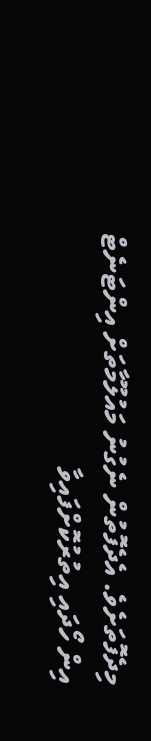މިދެފޮތަށެވެ. އެދެފޮތުން ނެގުނު މައުލޫމާތަށް އިންޓަނެޓް އިން ހޯދައި އިތުރުކޮށްފައިވާ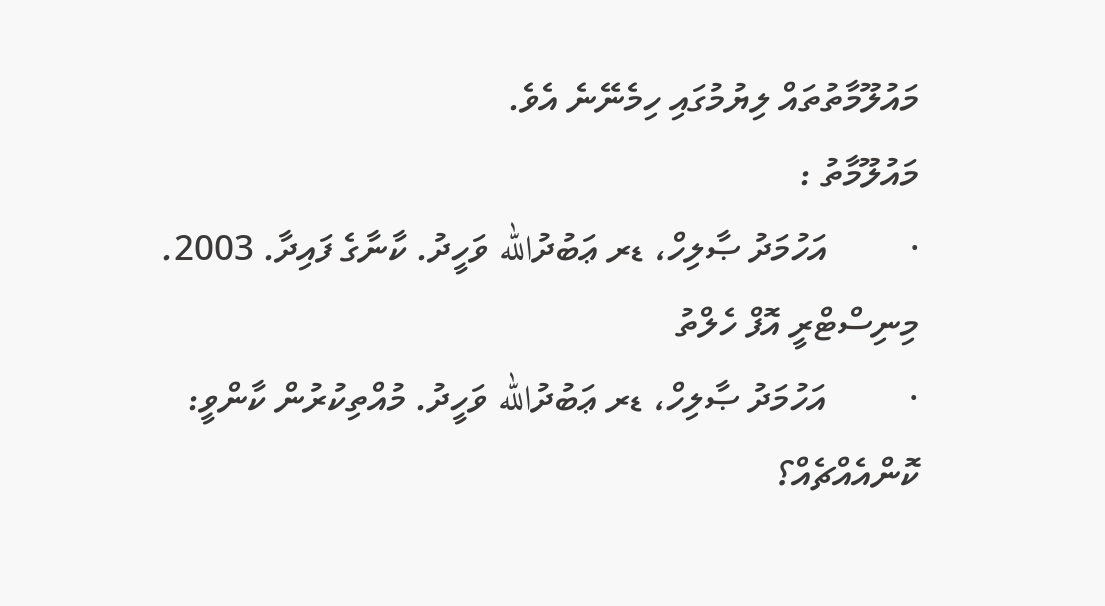މައުލޫމާތުތައް ލިޔުމުގައި ހިމެނޭނެ އެވެ.
މައުލޫމާތު :
·         އަހުމަދު ޞާލިހް، ޑރ ޢަބުދުالله ވަހީދު. ކާނާގެ ފައިދާ. 2003. މިނިސްޓްރީ އޮފް ހެލްތު
·         އަހުމަދު ޞާލިހް، ޑރ ޢަބުދުالله ވަހީދު. މުއްތިކުރުން ކާންވީ: ކޮންއެއްޗެއް؟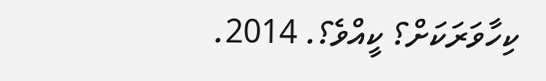ކިހާވަރަކަށް؟ ކީއްވެ؟. 2014.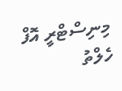މިނިސްޓްރީ އޮފް ހެލްތު